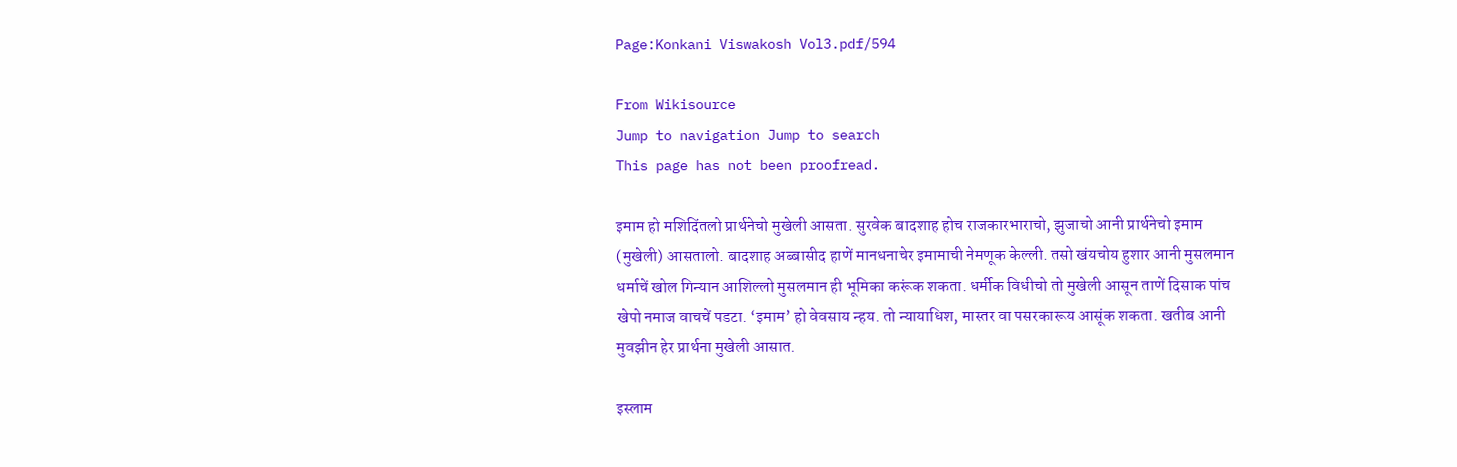Page:Konkani Viswakosh Vol3.pdf/594

From Wikisource
Jump to navigation Jump to search
This page has not been proofread.

इमाम हो मशिदिंतलो प्रार्थनेचो मुखेली आसता. सुरवेक बादशाह होच राजकारभाराचो, झुजाचो आनी प्रार्थनेचो इमाम (मुखेली) आसतालो. बादशाह अब्बासीद हाणें मानधनाचेर इमामाची नेमणूक केल्ली. तसो खंयचोय हुशार आनी मुसलमान धर्माचें खोल गिन्यान आशिल्लो मुसलमान ही भूमिका करूंक शकता. धर्मीक विधीचो तो मुखेली आसून ताणें दिसाक पांच खेपो नमाज वाचचें पडटा. ‘इमाम’ हो वेवसाय न्हय. तो न्यायाधिश, मास्तर वा पसरकारूय आसूंक शकता. खतीब आनी मुवझीन हेर प्रार्थना मुखेली आसात.

इस्लाम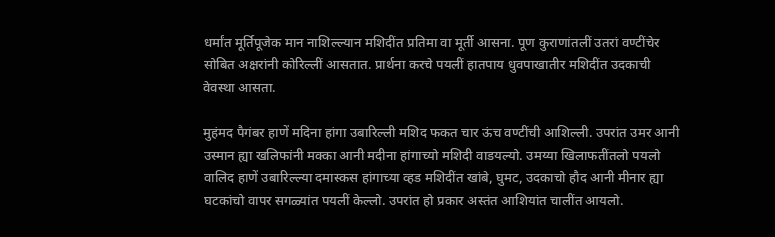धर्मांत मूर्तिपूजेक मान नाशिल्ल्यान मशिदींत प्रतिमा वा मूर्ती आसना. पूण कुराणांतलीं उतरां वण्टींचेर सोबित अक्षरांनी कोरिल्लीं आसतात. प्रार्थना करचे पयलीं हातपाय धुवपाखातीर मशिदींत उदकाची वेवस्था आसता.

मुहंमद पैगंबर हाणें मदिना हांगा उबारिल्ली मशिद फकत चार ऊंच वण्टींची आशिल्ली. उपरांत उमर आनी उस्मान ह्या खलिफांनी मक्का आनी मदीना हांगाच्यो मशिदी वाडयल्यो. उमय्या खिलाफतींतलो पयलो वालिद हाणें उबारिल्ल्या दमास्कस हांगाच्या व्हड मशिदींत खांबे, घुमट, उदकाचो हौद आनी मीनार ह्या घटकांचो वापर सगळ्यांत पयलीं केल्लो. उपरांत हो प्रकार अस्तंत आशियांत चालींत आयलो.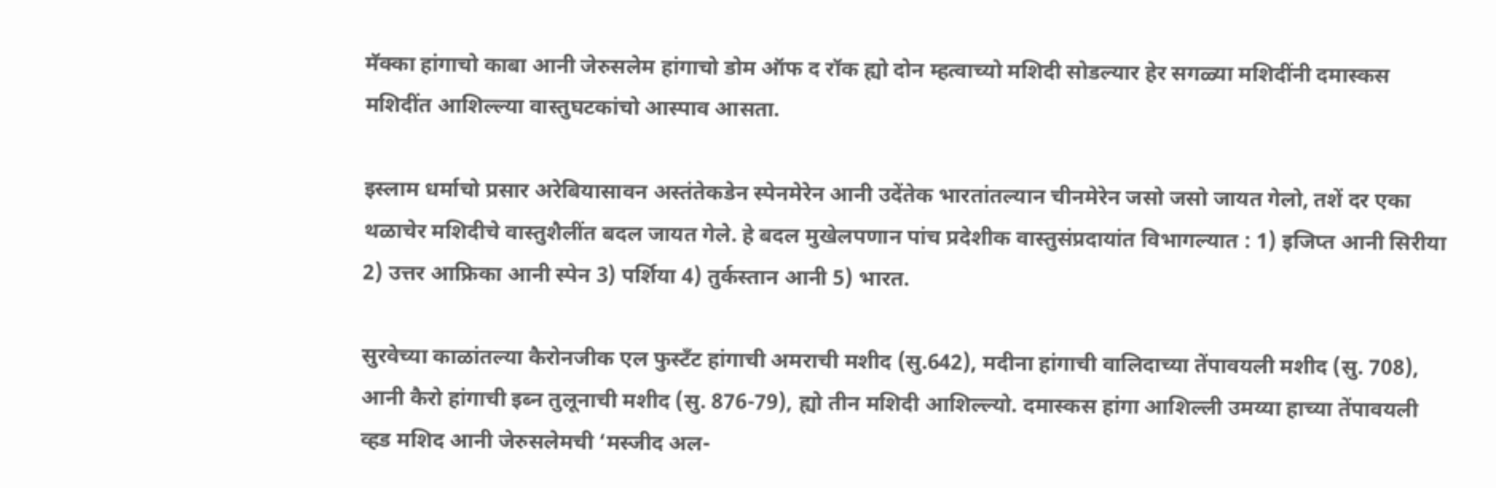मॅक्का हांगाचो काबा आनी जेरुसलेम हांगाचो डोम ऑफ द रॉक ह्यो दोन म्हत्वाच्यो मशिदी सोडल्यार हेर सगळ्या मशिदींनी दमास्कस मशिदींत आशिल्ल्या वास्तुघटकांचो आस्पाव आसता.

इस्लाम धर्माचो प्रसार अरेबियासावन अस्तंतेकडेन स्पेनमेरेन आनी उदेंतेक भारतांतल्यान चीनमेरेन जसो जसो जायत गेलो, तशें दर एका थळाचेर मशिदीचे वास्तुशैलींत बदल जायत गेले. हे बदल मुखेलपणान पांच प्रदेशीक वास्तुसंप्रदायांत विभागल्यात : 1) इजिप्त आनी सिरीया 2) उत्तर आफ्रिका आनी स्पेन 3) पर्शिया 4) तुर्कस्तान आनी 5) भारत.

सुरवेच्या काळांतल्या कैरोनजीक एल फुस्टँट हांगाची अमराची मशीद (सु.642), मदीना हांगाची वालिदाच्या तेंपावयली मशीद (सु. 708), आनी कैरो हांगाची इब्न तुलूनाची मशीद (सु. 876-79), ह्यो तीन मशिदी आशिल्ल्यो. दमास्कस हांगा आशिल्ली उमय्या हाच्या तेंपावयली व्हड मशिद आनी जेरुसलेमची ‘मस्जीद अल-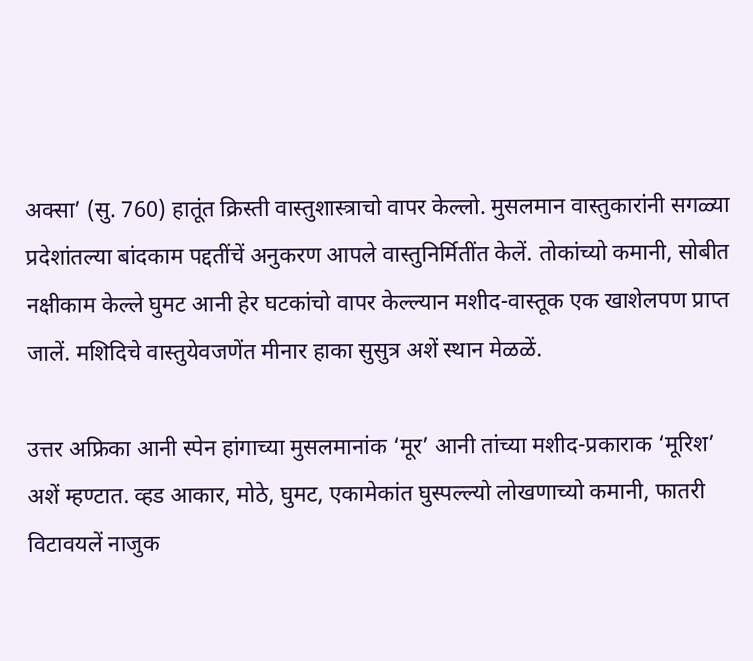अक्सा’ (सु. 760) हातूंत क्रिस्ती वास्तुशास्त्राचो वापर केल्लो. मुसलमान वास्तुकारांनी सगळ्या प्रदेशांतल्या बांदकाम पद्दतींचें अनुकरण आपले वास्तुनिर्मितींत केलें. तोकांच्यो कमानी, सोबीत नक्षीकाम केल्ले घुमट आनी हेर घटकांचो वापर केल्ल्यान मशीद-वास्तूक एक खाशेलपण प्राप्त जालें. मशिदिचे वास्तुयेवजणेंत मीनार हाका सुसुत्र अशें स्थान मेळळें.

उत्तर अफ्रिका आनी स्पेन हांगाच्या मुसलमानांक ‘मूर’ आनी तांच्या मशीद-प्रकाराक ‘मूरिश’ अशें म्हण्टात. व्हड आकार, मोठे, घुमट, एकामेकांत घुस्पल्ल्यो लोखणाच्यो कमानी, फातरी विटावयलें नाजुक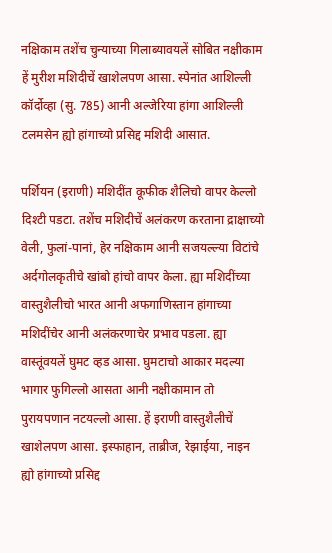नक्षिकाम तशेंच चुन्याच्या गिलाब्यावयलें सोबित नक्षीकाम हें मुरीश मशिदीचें खाशेलपण आसा. स्पेनांत आशिल्ली कॉर्दोव्हा (सु. 785) आनी अल्जेरिया हांगा आशिल्ली टलमसेन ह्यो हांगाच्यो प्रसिद्द मशिदी आसात.

पर्शियन (इराणी) मशिदींत कूफीक शैलिचो वापर केल्लो दिश्टी पडटा. तशेंच मशिदीचें अलंकरण करताना द्राक्षाच्यो वेली, फुलां-पानां, हेर नक्षिकाम आनी सजयल्ल्या विटांचे अर्दगोलकृतीचे खांबो हांचो वापर केला. ह्या मशिदींच्या वास्तुशैलीचो भारत आनी अफगाणिस्तान हांगाच्या मशिदींचेर आनी अलंकरणाचेर प्रभाव पडला. ह्या वास्तूंवयलें घुमट व्हड आसा. घुमटाचो आकार मदल्या भागार फुगिल्लो आसता आनी नक्षीकामान तो पुरायपणान नटयल्लो आसा. हें इराणी वास्तुशैलीचें खाशेलपण आसा. इस्फाहान, ताब्रीज, रेझाईया, नाइन ह्यो हांगाच्यो प्रसिद्द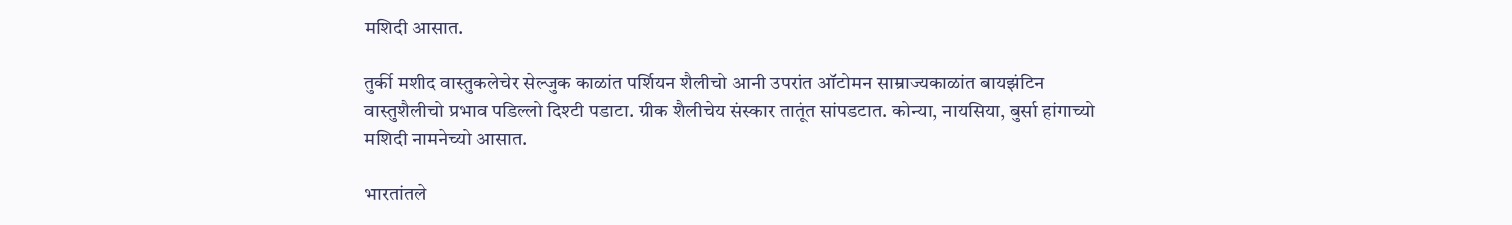मशिदी आसात.

तुर्की मशीद वास्तुकलेचेर सेल्जुक काळांत पर्शियन शैलीचो आनी उपरांत ऑटोमन साम्राज्यकाळांत बायझंटिन वास्तुशैलीचो प्रभाव पडिल्लो दिश्टी पडाटा. ग्रीक शैलीचेय संस्कार तातूंत सांपडटात. कोन्या, नायसिया, बुर्सा हांगाच्यो मशिदी नामनेच्यो आसात.

भारतांतले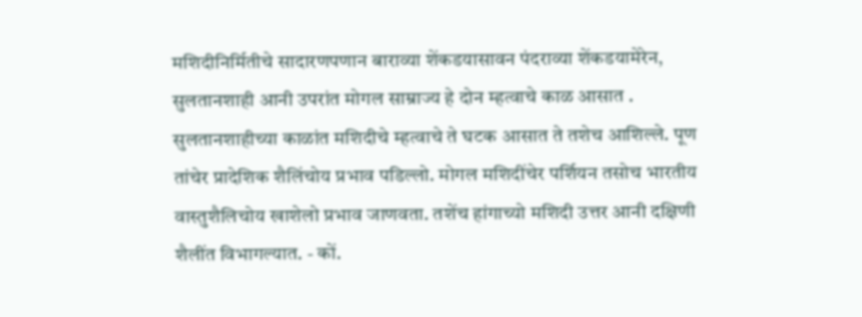मशिदीनिर्मितीचे सादारणपणान बाराव्या शेंकडयासावन पंदराव्या शेंकडयामेरेन, सुलतानशाही आनी उपरांत मोगल साम्राज्य हे दोन म्हत्वाचे काळ आसात . सुलतानशाहीच्या काळांत मशिदीचे म्हत्वाचे ते घटक आसात ते तशेच आशिल्ले. पूण तांचेर प्रादेशिक शैलिंचोय प्रभाव पडिल्लो. मोगल मशिदींचेर पर्शियन तसोच भारतीय वास्तुशैलिचोय खाशेलो प्रभाव जाणवता. तशेंच हांगाच्यो मशिदी उत्तर आनी दक्षिणी शैलींत विभागल्यात. - कों.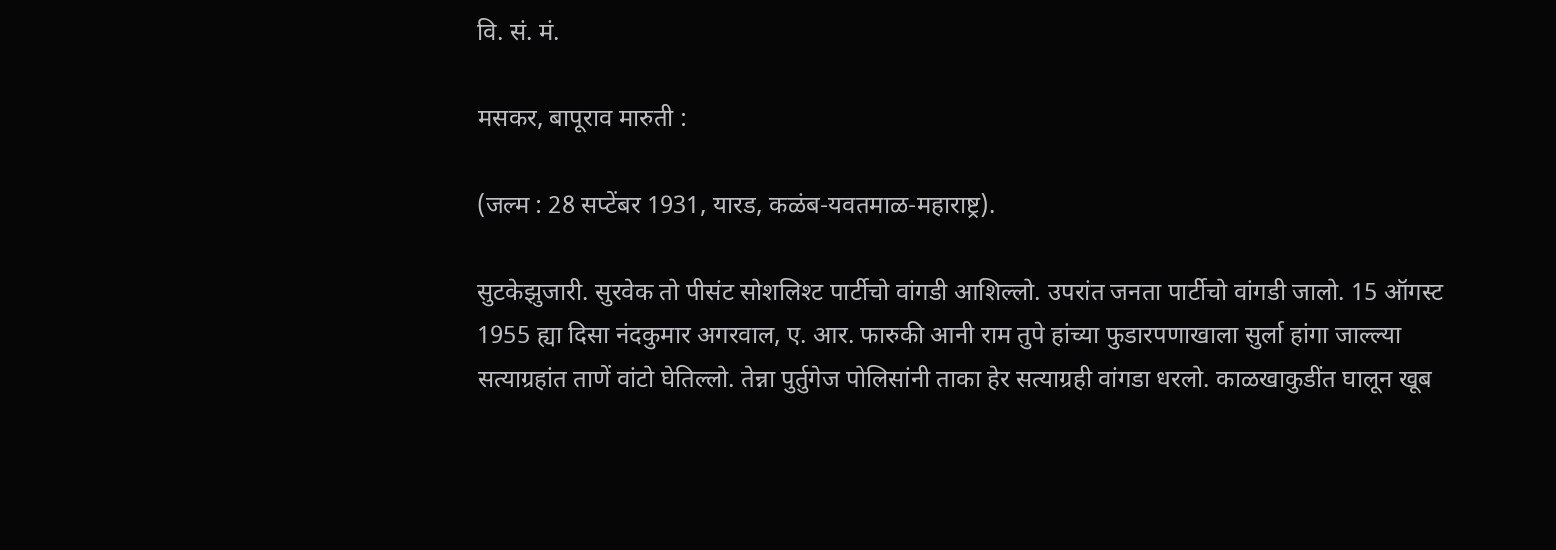वि. सं. मं.

मसकर, बापूराव मारुती :

(जल्म : 28 सप्टेंबर 1931, यारड, कळंब-यवतमाळ-महाराष्ट्र).

सुटकेझुजारी. सुरवेक तो पीसंट सोशलिश्ट पार्टीचो वांगडी आशिल्लो. उपरांत जनता पार्टीचो वांगडी जालो. 15 ऑगस्ट 1955 ह्या दिसा नंदकुमार अगरवाल, ए. आर. फारुकी आनी राम तुपे हांच्या फुडारपणाखाला सुर्ला हांगा जाल्ल्या सत्याग्रहांत ताणें वांटो घेतिल्लो. तेन्ना पुर्तुगेज पोलिसांनी ताका हेर सत्याग्रही वांगडा धरलो. काळखाकुडींत घालून खूब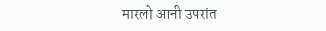मारलो आनी उपरांत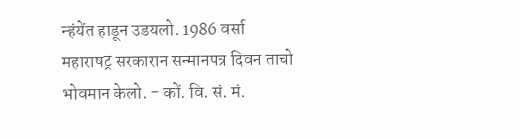न्हंयेंत हाडून उडयलो. 1986 वर्सा महाराषट्र सरकारान सन्मानपत्र दिवन ताचो भोवमान केलो. - कों. वि. सं. मं.